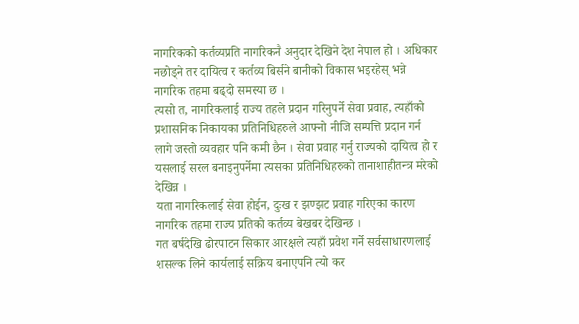नागरिकको कर्तव्यप्रति नागरिकनै अनुदार देखिने देश नेपाल हो । अधिकार नछोड्ने तर दायित्व र कर्तव्य बिर्सने बानीको विकास भइरहेस् भन्ने नागरिक तहमा बढ्दो समस्या छ ।
त्यसो त, नागरिकलाई राज्य तहले प्रदान गरिनुपर्ने सेवा प्रवाह, त्यहाँको प्रशासनिक निकायका प्रतिनिधिहरुले आफ्नो नीजि सम्पत्ति प्रदान गर्न लागे जस्तो व्यवहार पनि कमी छैन । सेवा प्रवाह गर्नु राज्यको दायित्व हो र यसलाई सरल बनाइनुपर्नेमा त्यसका प्रतिनिधिहरुको तानाशाहीतन्त्र मरेको देखिन्न ।
यता नागरिकलाई सेवा होईन, दुःख र झण्झट प्रवाह गरिएका कारण नागरिक तहमा राज्य प्रतिको कर्तव्य बेखबर देखिन्छ ।
गत बर्षदेखि ढोरपाटन सिकार आरक्षले त्यहाँ प्रवेश गर्ने सर्वसाधारणलाई शसल्क लिने कार्यलाई सक्रिय बनाएपनि त्यो कर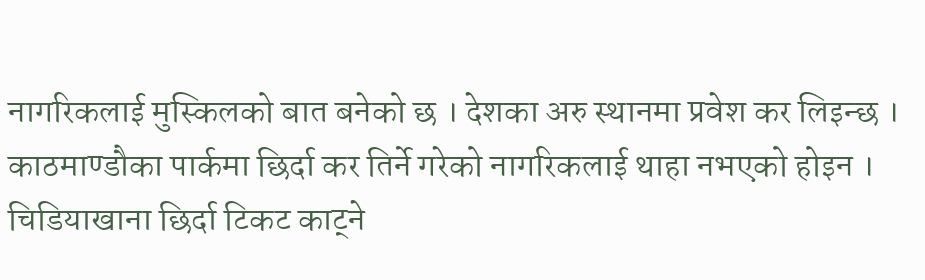नागरिकलाई मुस्किलको बात बनेको छ । देशका अरु स्थानमा प्रवेश कर लिइन्छ । काठमाण्डौका पार्कमा छिर्दा कर तिर्ने गरेको नागरिकलाई थाहा नभएको होइन । चिडियाखाना छिर्दा टिकट काट्ने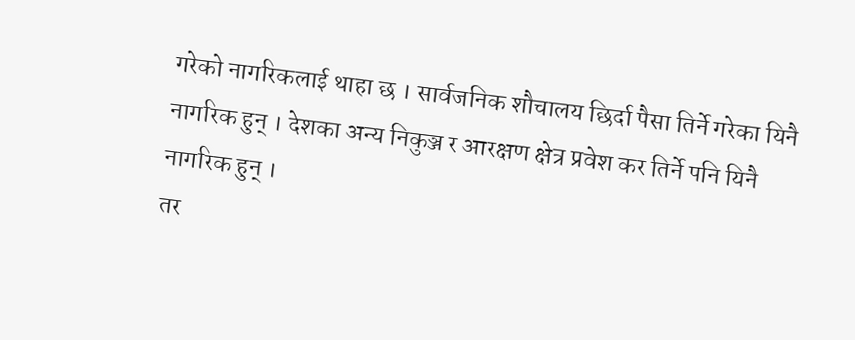गरेको नागरिकलाई थाहा छ । सार्वजनिक शौचालय छिर्दा पैसा तिर्ने गरेका यिनै नागरिक हुन् । देशका अन्य निकुञ्ज र आरक्षण क्षेत्र प्रवेश कर तिर्ने पनि यिनै नागरिक हुन् ।
तर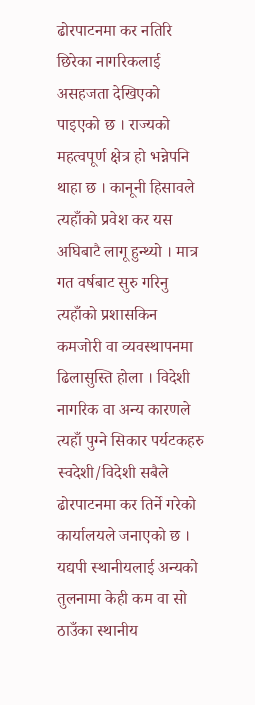ढोरपाटनमा कर नतिरि छिरेका नागरिकलाई असहजता देखिएको पाइएको छ । राज्यको महत्वपूर्ण क्षेत्र हो भन्नेपनि थाहा छ । कानूनी हिसावले त्यहाँको प्रवेश कर यस अघिबाटै लागू हुन्थ्यो । मात्र गत वर्षबाट सुरु गरिनु त्यहाँको प्रशासकिन कमजोरी वा व्यवस्थापनमा ढिलासुस्ति होला । विदेशी नागरिक वा अन्य कारणले त्यहाँ पुग्ने सिकार पर्यटकहरु स्वदेशी/विदेशी सबैले ढोरपाटनमा कर तिर्ने गरेको कार्यालयले जनाएको छ ।
यद्यपी स्थानीयलाई अन्यको तुलनामा केही कम वा सो ठाउँका स्थानीय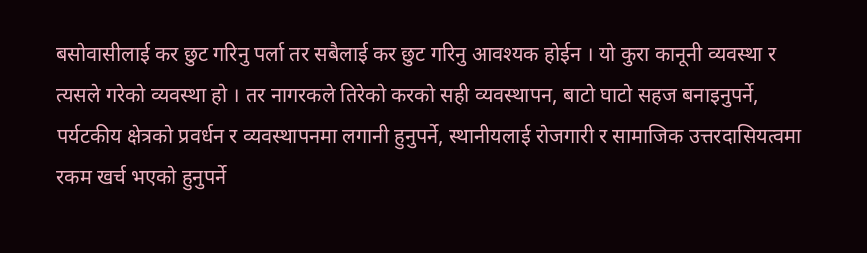बसोवासीलाई कर छुट गरिनु पर्ला तर सबैलाई कर छुट गरिनु आवश्यक होईन । यो कुरा कानूनी व्यवस्था र त्यसले गरेको व्यवस्था हो । तर नागरकले तिरेको करको सही व्यवस्थापन, बाटो घाटो सहज बनाइनुपर्ने, पर्यटकीय क्षेत्रको प्रवर्धन र व्यवस्थापनमा लगानी हुनुपर्ने, स्थानीयलाई रोजगारी र सामाजिक उत्तरदासियत्वमा रकम खर्च भएको हुनुपर्ने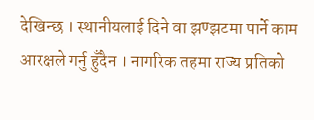देखिन्छ । स्थानीयलाई दिने वा झण्झटमा पार्ने काम आरक्षले गर्नु हुँदैन । नागरिक तहमा राज्य प्रतिको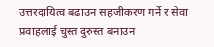उत्तरदायित्व बढाउन सहजीकरण गर्ने र सेवा प्रवाहलाई चुस्त दुरुस्त बनाउन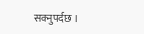सक्नुपर्दछ ।